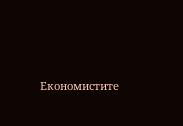Економистите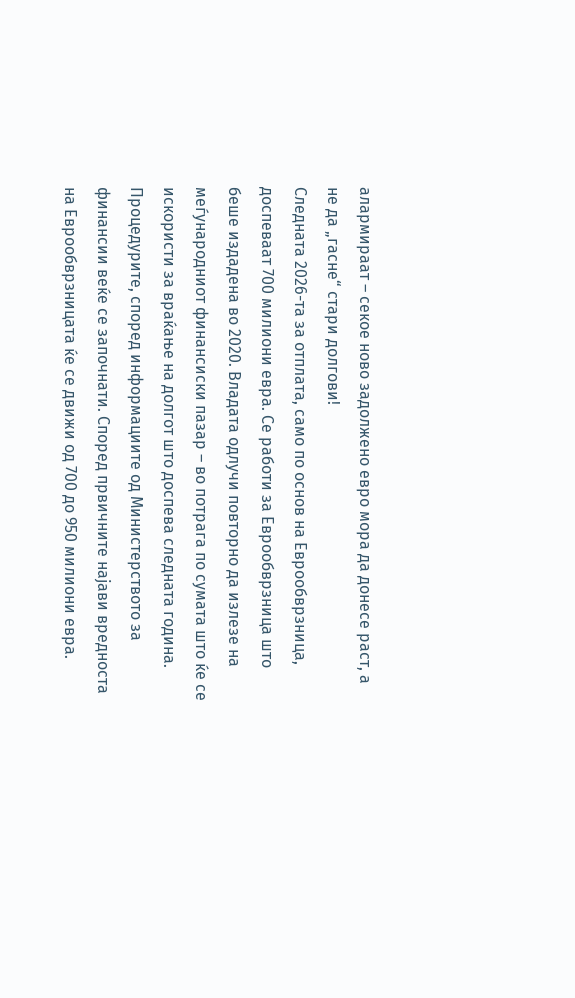алармираат – секое ново задолжено евро мора да донесе раст, а не да „гасне“ стари долгови!
Следната 2026-та за отплата, само по основ на Еврообврзница, доспеваат 700 милиони евра. Се работи за Еврообврзница што беше издадена во 2020. Владата одлучи повторно да излезе на меѓународниот финансиски пазар – во потрага по сумата што ќе се искористи за враќање на долгот што доспева следната година.
Процедурите, според информациите од Министерството за финансии веќе се започнати. Според првичните најави вредноста на Еврообврзницата ќе се движи од 700 до 950 милиони евра.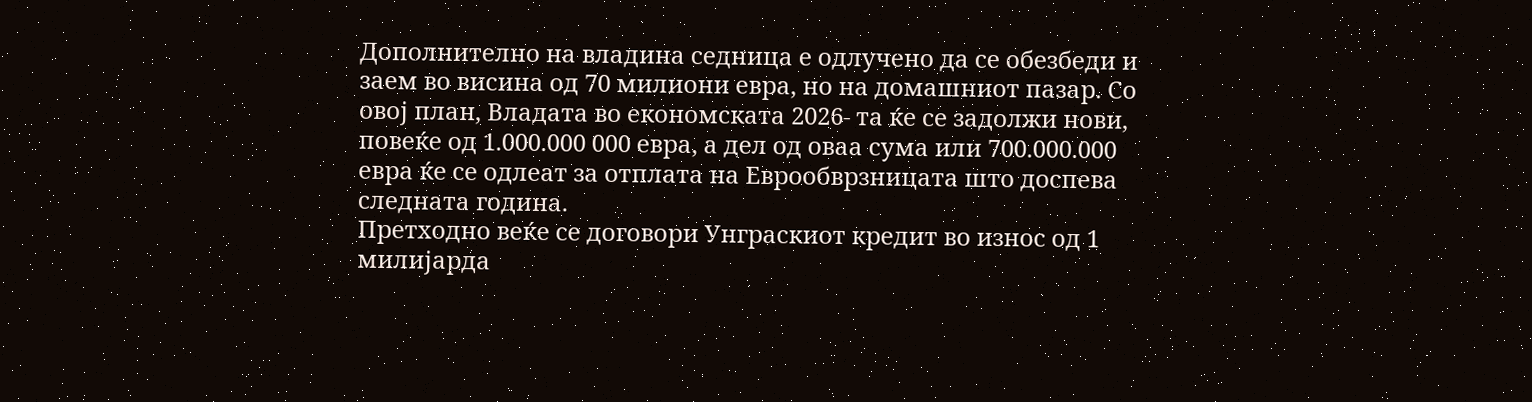Дополнително на владина седница е одлучено да се обезбеди и заем во висина од 70 милиони евра, но на домашниот пазар. Со овој план, Владата во економската 2026- та ќе се задолжи нови, повеќе од 1.000.000 000 евра, а дел од оваа сума или 700.000.000 евра ќе се одлеат за отплата на Еврообврзницата што доспева следната година.
Претходно веќе се договори Унграскиот кредит во износ од 1 милијарда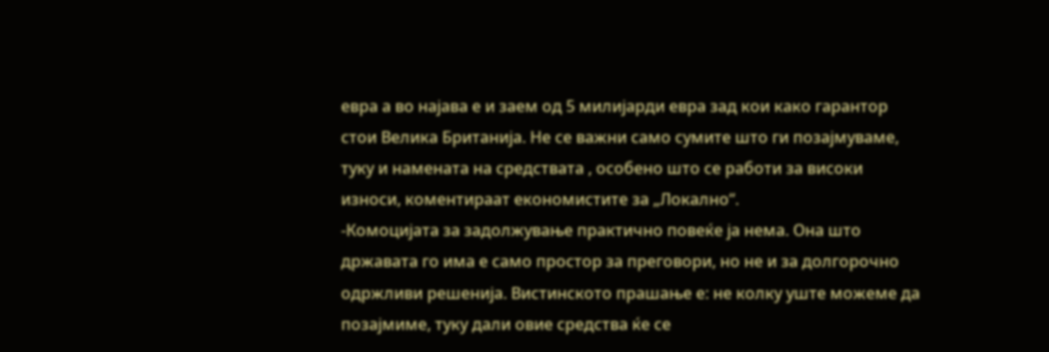евра а во најава е и заем од 5 милијарди евра зад кои како гарантор стои Велика Британија. Не се важни само сумите што ги позајмуваме, туку и намената на средствата , особено што се работи за високи износи, коментираат економистите за „Локално“.
-Комоцијата за задолжување практично повеќе ја нема. Она што државата го има е само простор за преговори, но не и за долгорочно одржливи решенија. Вистинското прашање е: не колку уште можеме да позајмиме, туку дали овие средства ќе се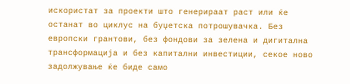искористат за проекти што генерираат раст или ќе останат во циклус на буџетска потрошувачка. Без европски грантови, без фондови за зелена и дигитална трансформација и без капитални инвестиции, секое ново задолжување ќе биде само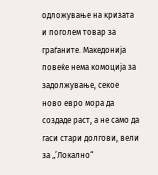одложување на кризата и поголем товар за граѓаните. Македонија повеќе нема комоција за задолжување, секое ново евро мора да создаде раст, а не само да гаси стари долгови, вели за „’Локално“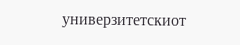универзитетскиот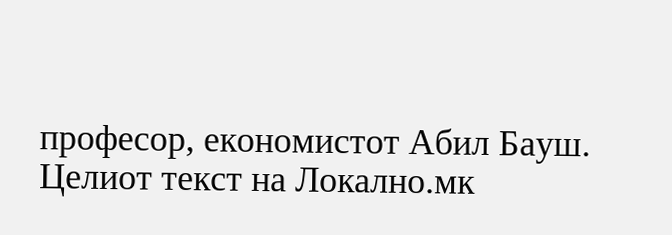професор, економистот Абил Бауш.
Целиот текст на Локално.мк